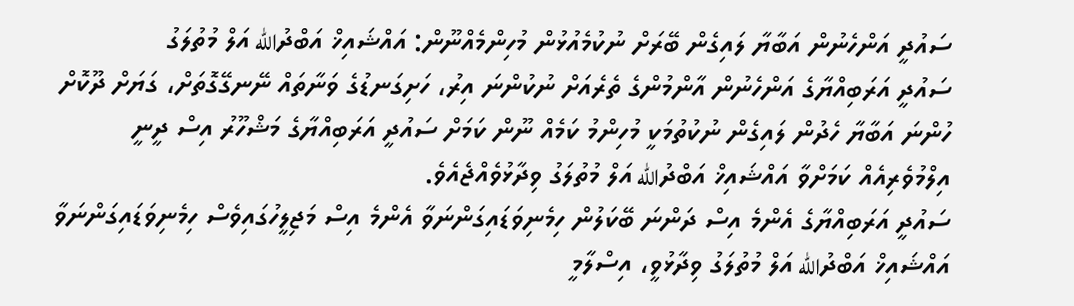ސައުދީ އަންހެނުން އަބާޔާ ލައިގެން ބޭރަށް ނުކުމެއުޅުން މުހިންމެއްނޫން: އައްޝައިޚް އަބްދުالله އަލް މުތުލަގު
ސައުދީ އަރަބިއްޔާގެ އަންހެނުން އާންމުންގެ ތެރެއަށް ނުކުންނަ އިރު، ހަށިގަނޑުގެ ވަނާތައް ނޭނގޭގޮތަށް، ގަޔަށް ދޫކޮށް ހުންނަ އަބާޔާ ހެދުން ލައިގެން ނުކުތުމަކީ މުހިންމު ކަމެއް ނޫން ކަމަށް ސައުދީ އަރަބިއްޔާގެ މަޝްހޫރު އިސް ދީނީ އިލްމުވެރިއެއް ކަމަށްވާ އައްޝައިޚް އަބްދުالله އަލް މުތުލަގު ވިދާޅުވެއްޖެއެވެ.
ސައުދީ އަރަބިއްޔާގެ އެންމެ އިސް ދަންނަ ބޭކަލުން ހިމެނިވަޑައިގަންނަވާ އެންމެ އިސް މަޖިލީހުގައިވެސް ހިމެނިވަޑައިގަންނަވާ އައްޝައިޚް އަބްދުالله އަލް މުތުލަގު ވިދާޅުވީ، އިސްލާމީ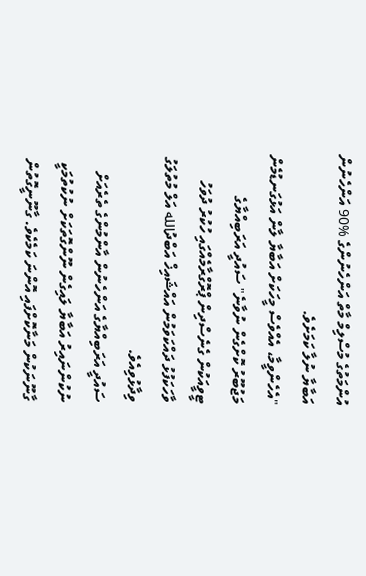އުންމަތުގެ މުސްލިމް މާތް އަންހެނުންގެ %90 އަންހެނުން އަބާޔާ ނުލާ ކަމަށެވެ.
"އެހެންވީމާ، އެއްވެސް މީހަކަށް އަބާޔާ ލާން އަޅުގަނޑުމެން މަޖުބޫރު ކޮށްގެން ނުވާނެ" ސައުދީ އަރަބިއްޔާގެ ޓީވީއަކުން ގެނެސްދިން ޕްރޮގްރާމެއްގައި ހުކުރު ދުވަހު ވާހަކަފުޅު ދައްކަވަމުން އައްޝައިޚް އަބްދުالله އަލް މުތުލަގު ވިދާޅުވިއެވެ.
ސައުދީ އަރަބިއްޔާގެ އަންހެނުން އާންމުންގެ ތެރެއަށް ނުކުންނައިރު އަބާޔާ ލައިގެން ނޫންގޮތަކަށް ނުކުތުމަކީ ގާނޫނަކުން މަނާކޮށްފައި އޮންނަ ކަމެކެވެ. ގާނޫނީގޮތުން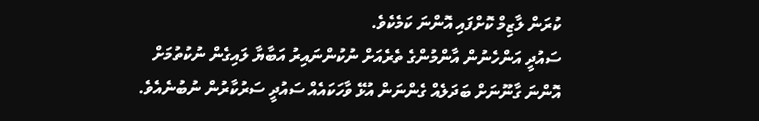ކުރަން ލާޒިމް ކޮށްފައި އޮންނަ ކަމެކެވެ.
ސައުދީ އަންހެނުން އާންމުންގެ ތެރެއަށް ނުކުންނައިރު އަބާޔާ ލައިގެން ނުކުތުމަށް އޮންނަ ގާނޫނަށް ބަދަލެއް ގެންނަން އުޅޭ ވާހަކައެއް ސައުދީ ސަރުކާރުން ނުބުނެއެވެ.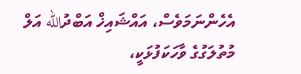އެހެންނަމަވެސް، އައްޝައިޚް އަބްދުالله އަލް މުތުލަގުގެ ވާހަކަފުޅަކީ،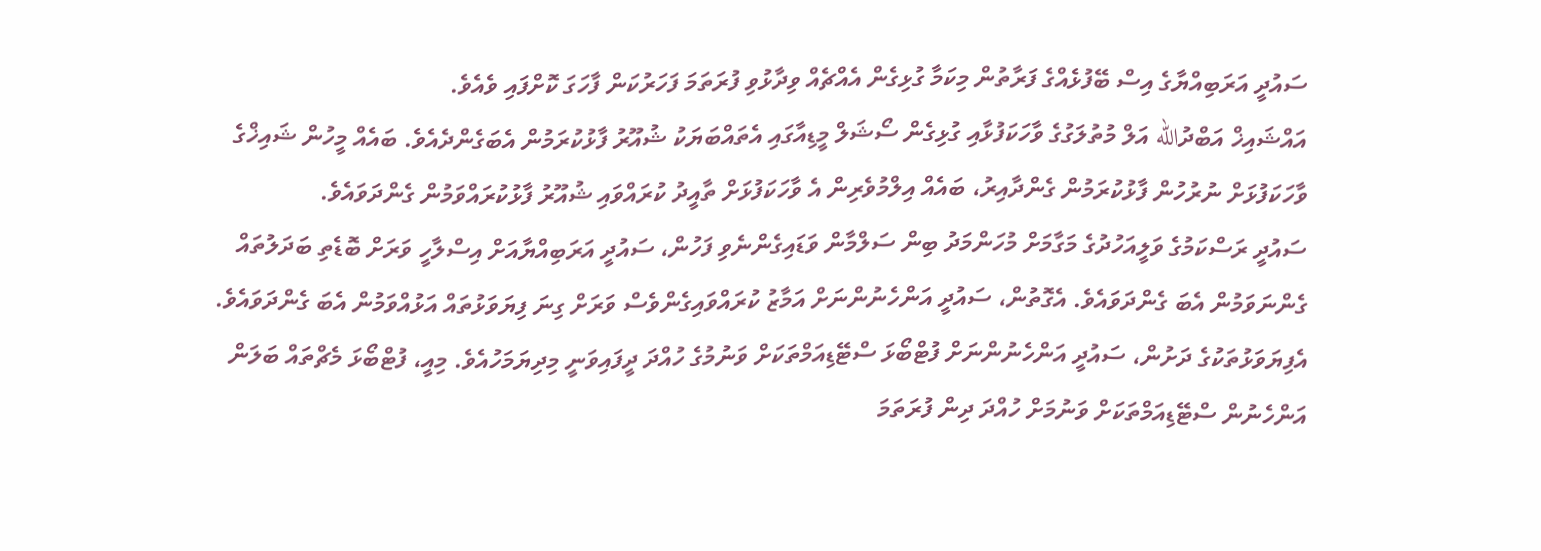ސައުދީ އަރަބިއްޔާގެ އިސް ބޭފުޅެއްގެ ފަރާތުން މިކަމާ ގުޅިގެން އެއްޗެއް ވިދާޅުވި ފުރަތަމަ ފަހަރުކަން ފާހަގަ ކޮށްފައި ވެއެވެ.
އައްޝައިޚް އަބްދުالله އަލް މުތުލަގުގެ ވާހަކަފުޅާއި ގުޅިގެން ސޯޝަލް މީޑިއާގައި އެތައްބަޔަކު ޝުއޫރު ފާޅުކުރަމުން އެބަގެންދެއެވެ. ބައެއް މީހުން ޝައިޚްގެ ވާހަކަފުޅަށް ނުރުހުން ފާޅުކުރަމުން ގެންދާއިރު، ބައެއް އިލްމުވެރިން އެ ވާހަކަފުޅަށް ތާއީދު ކުރައްވައި ޝުއޫރު ފާޅުކުރައްވަމުން ގެންދަވައެވެ.
ސައުދީ ރަސްކަމުގެ ވަލީއަހުދުގެ މަގާމަށް މުހަންމަދު ބިން ސަލްމާން ވަޑައިގެންނެވި ފަހުން، ސައުދީ އަރަބިއްޔާއަށް އިސްލާހީ ވަރަށް ބޮޑެތި ބަދަލުތައް ގެންނަވަމުން އެބަ ގެންދަވައެވެ. އެގޮތުން، ސައުދީ އަންހެނުންނަށް އަމާޒު ކުރައްވައިގެންވެސް ވަރަށް ގިނަ ފިޔަވަޅުތައް އަޅުއްވަމުން އެބަ ގެންދަވައެވެ.
އެފިޔަވަޅުތަކުގެ ދަށުން، ސައުދީ އަންހެނުންނަށް ފުޓްބޯޅަ ސްޓޭޑިއަމްތަކަށް ވަނުމުގެ ހުއްދަ ދީފައިވަނީ މިދިޔަމަހުއެވެ. މިއީ، ފުޓްބޯޅަ މެޗްތައް ބަލަން އަންހެނުން ސްޓޭޑިއަމްތަކަށް ވަނުމަށް ހުއްދަ ދިން ފުރަތަމަ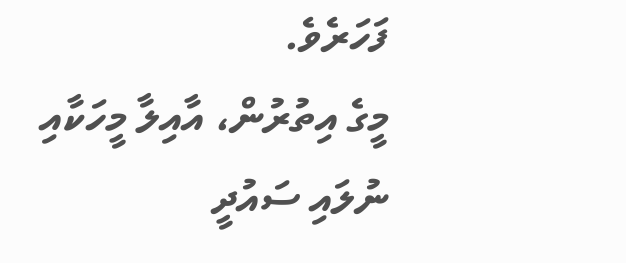ފަހަރެވެ.
މީގެ އިތުރުން، އާއިލާ މީހަކާއި ނުލައި ސައުދީ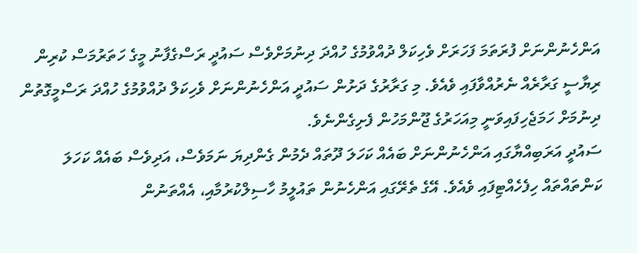އަންހެނުންނަށް ފުރަތަމަ ފަހަރަށް ވެހިކަލް ދުއްވުމުގެ ހުއްދަ ދިނުމަށްވެސް ސައުދީ ރަސްގެފާނު މީގެ ހަތަރުމަސް ކުރިން ރިޔާސީ ގަރާރެއް ނެރުއްވާފައި ވެއެވެ. މި ގަރާރުގެ ދަށުން ސައުދީ އަންހެނުންނަށް ވެހިކަލް ދުއްވުމުގެ ހުއްދަ ރަސްމީގޮތުން ދިނުމަށް ހަމަޖެހިފައިވަނީ މިއަހަރުގެ ޖޫންމަހުން ފެށިގެންނެވެ.
ސައުދީ އަރަބިއްޔާގައި އަންހެނުންނަށް ބައެއް ކަހަލަ ދޫތައް ދެމުން ގެންދިޔަ ނަމަވެސް، އަދިވެސް ބައެއް ކަހަލަ ކަންތައްތައް ހިފެހެއްޓިފައި ވެއެވެ. އޭގެ ތެރޭގައި އަންހެނުން ތައުލީމު ހާސިލްކުރުމާއި، އެއްތަނުން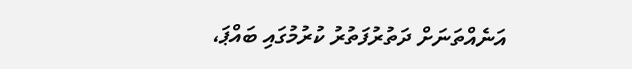އަނެއްތަނަށް ދަތުރުފަތުރު ކުރުމުގައި ބައްޕަ،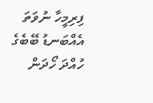ފިރިމީހާ ނުވަތަ އެއްބަނޑު ބޭބެގެ ހުއްދަ ހޯދަން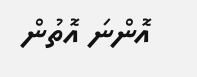އޮންނަ އޮތުން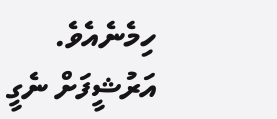ހިމެނެއެވެ.
އަރުޝީފަށް ނެގީ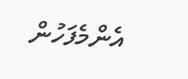އެންމެފަހުން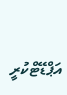އަޕްޑޭޓްކުރީ